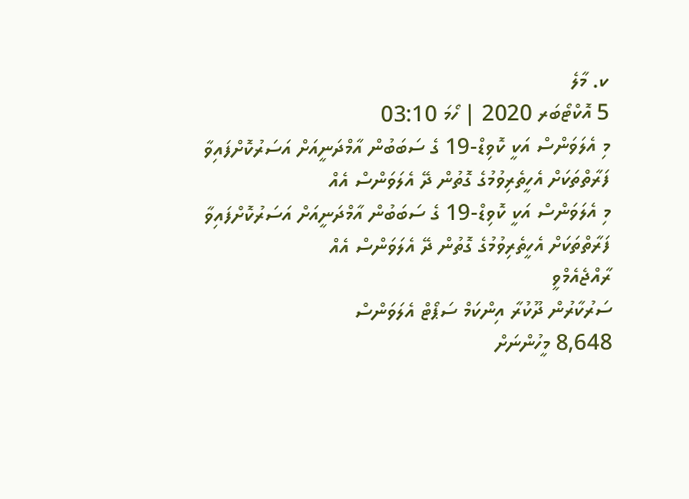ކ. މާލެ
5 އޮކްޓޯބަރ 2020 | ހޯމަ 03:10
މި އެލަވަންސް އަކީ ކޮވިޑް-19 ގެ ސަބަބުން އާމްދަނީއަށް އަސަރުކޮށްފައިވާ ފަރާތްތަކަށް އެހީތެރިވުމުގެ ގޮތުން ދޭ އެލަވަންސް އެއް
މި އެލަވަންސް އަކީ ކޮވިޑް-19 ގެ ސަބަބުން އާމްދަނީއަށް އަސަރުކޮށްފައިވާ ފަރާތްތަކަށް އެހީތެރިވުމުގެ ގޮތުން ދޭ އެލަވަންސް އެއް
ރާއްޖެއެމްވީ
ސަރުކާރުން ދޫކުރާ އިންކަމް ސަޕޯޓް އެލަވަންސް
8,648 މީހުންނަށް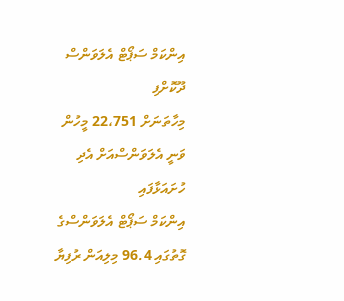އިންކަމް ސަޕޯޓް އެލަވަންސް ދޫކޮށްފި
މިހާތަނަށް 22،751 މީހުން ވަނީ އެލަވަންސްއަށް އެދި ހުށައަޅާފައި
އިންކަމް ސަޕޯޓް އެލަވަންސްގެ ގޮތުގައި 96.4 މިލިއަން ރުފިޔާ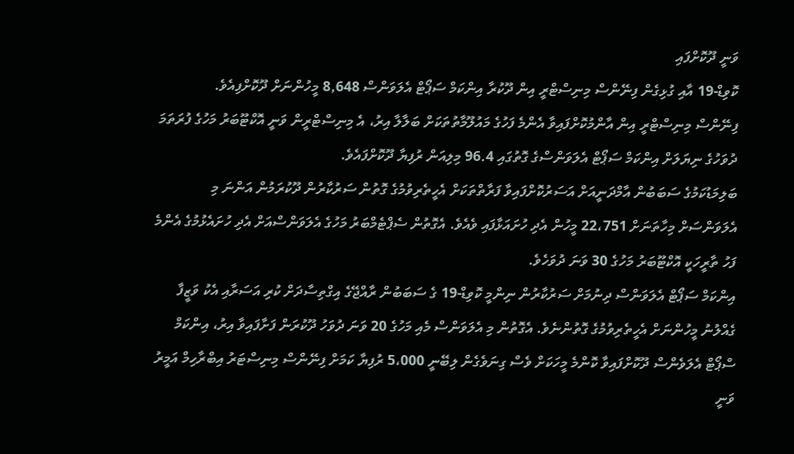ވަނީ ދޫކޮށްފައި
ކޮވިޑް-19 އާއި ގުޅިގެން ފިނޭންސް މިނިސްޓްރީ އިން ދޫކުރާ އިންކަމް ސަޕޯޓް އެލަވަންސް 8,648 މީހުންނަށް ދޫކޮށްފިއެވެ.
ފިނޭންސް މިނިސްޓްރީ އިން އާންމުކޮށްފައިވާ އެންމެ ފަހުގެ މައުލޫމާތުތަކަށް ބަލާލާ އިރު، އެ މިނިސްޓްރީން ވަނީ އޮކްޓޫބަރު މަހުގެ ފުރަތަމަ ދުވަހުގެ ނިޔަލަށް އިންކަމް ސަޕޯޓް އެލަވަންސްގެ ގޮތުގައި 96.4 މިލިއަން ރުފިޔާ ދޫކޮށްފައެވެ.
ބަލިމަޑުކަމުގެ ސަބަބުން އާމްދަނީއަށް އަސަރުކޮށްފައިވާ ފަރާތްތަކަށް އެހީތެރިވުމުގެ ގޮތުން ސަރުކާރުން ދޫކުރަމުން އަންނަ މި އެލަވަންސަށް މިހާތަނަށް 22،751 މީހުން އެދި ހުށައަޅާފައި ވެއެވެ. އެގޮތުން ސެޕްޓެމްބަރު މަހުގެ އެލަވަންސްއަށް އެދި ހުށައެޅުމުގެ އެންމެ ފަހު ތާރީހަކީ އޮކްޓޫބަރު މަހުގެ 30 ވަނަ ދުވަހެވެ.
އިންކަމް ސަޕޯޓް އެލަވަންސް ދިނުމަށް ސަރުކާރުން ނިންމީ ކޮވިޑް-19 ގެ ސަބަބުން ރާއްޖޭގެ އިގްތިސާދަށް ކުރި އަސަރާއި އެކު ވަޒީފާ ގެއްލުނު މީހުންނަށް އެހީތެރިވުމުގެ ގޮތުންނެވެ. އެގޮތުން މި އެލަވަންސް މެއި މަހުގެ 20 ވަނަ ދުވަހު ދޫކުރަން ފަށާފައިވާ އިރު، އިންކަމް ސްޕޯޓް އެލަވެންސް ދޫކޮށްފައިވާ ކޮންމެ މީހަކަށް ވެސް ގިނަވެގެން ލިބޭނީ 5،000 ރުފިޔާ ކަމަށް ފިނޭންސް މިނިސްޓަރު އިބްރާހިމް އަމީރު ވަނީ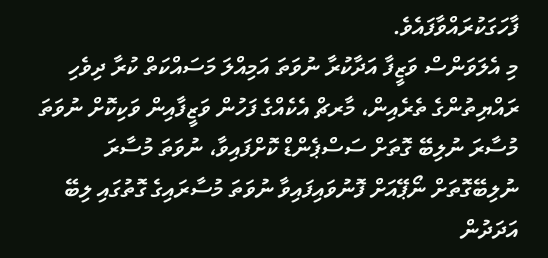ފާހަގަކުރައްވާފައެވެ.
މި އެލަވަންސް ވަޒީފާ އަދާކުރާ ނުވަތަ އަމިއްލަ މަސައްކަތް ކުރާ ދިވެހި ރައްޔިތުންގެ ތެރެއިން، މާރޗް އެކެއްގެ ފަހުން ވަޒީފާއިން ވަކިކޮށް ނުވަތަ މުސާރަ ނުލިބޭ ގޮތަށް ސަސްޕެންޑް ކޮށްފައިވާ، ނުވަތަ މުސާރަ ނުލިބޭގޮތަށް ނޯޕޭއަށް ފޮނުވައިފައިވާ ނުވަތަ މުސާރައިގެ ގޮތުގައި ލިބޭ އަދަދުން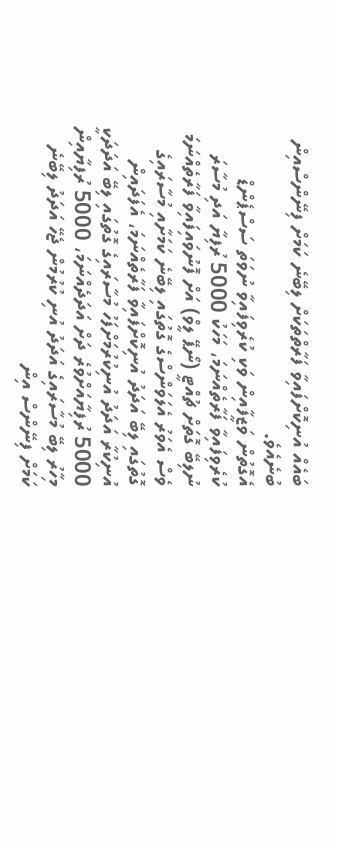ބައެއް އުނިކޮށްފައިވާ ފަރާތްތަކަށް ލިބޭނެ ކަމަށް ފިނޭންސްއިން ބުނެއެވެ.
އެގޮތުން ވަޒީފާއިން ވަކި ކުރެވިފައިވާ ނުވަތަ ސަސްޕެންޑް ކުރެވިފައިވާ ފަރާތެއްނަމަ، މަހަކު 5000 ރުފިޔާ އަދި މުސާރަ ނުލިބޭ ގޮތަށް ޗުއްޓީ (ނޯޕޭ ލީވް) އަށް ފޮނުވައިފައިވާ ފަރާތެއްނަމަ ވެސް އެވަރު އެލަވަންސްގެ ގޮތުގައި ލިބޭނެ ކަމަށާއި މުސާރައިގެ ގޮތުގައި ލިބޭ އަދަދު އުނިކޮށްފައިވާ ފަރާތެއްނަމަ، އެފަދައިން އުނިކުރާ އަދަދު އުނިކުރުމަށްފަހު މުސާރައިގެ ގޮތުގައި ލިބޭ އަދަދަކީ 5000 ރުފިޔާއަށްވުރެ ދަށް އަދަދެއްނަމަ، 5000 ރުފިޔާއިން މިހާރު ލިބޭ މުސާރައިގެ އަދަދު އުނި ކުރުމުން ޖެހޭ އަދަދު ލިބޭނެ ކަމަށް ފިނޭންސް އިން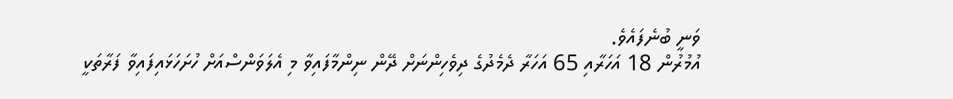ވަނީ ބުނެފައެވެ.
އުމުރުން 18 އަހަރާއި 65 އަހަރާ ދެމެދުގެ ދިވެހިންނަށް ދޭން ނިންމާފައިވާ މި އެލަވަންސްއަށް ހުށަހަޅައިފައިވާ ފަރާތަކީ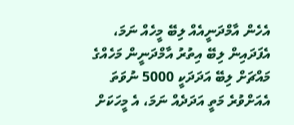އެހެން އާމްދަނީއެއް ލިބޭ މީހެއް ނަމަ، އެފަދައިން ލިބޭ އިތުރު އާމްދަނީން މަހެއްގެ މައްޗަށް ލިބޭ އަދަދަކީ 5000 ނުވަތަ އެއަށްވުރެ މަތީ އަދަދެއް ނަމަ، އެ މީހަކަށް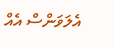އެލަވަންސް އެއް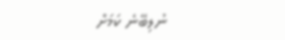ނުލިބޭނެ ކަމަށް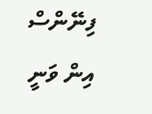ފިނޭންސް އިން ވަނީ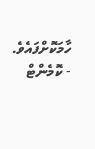ހާމަކޮށްފައެވެ.
- ކޮމެންޓް